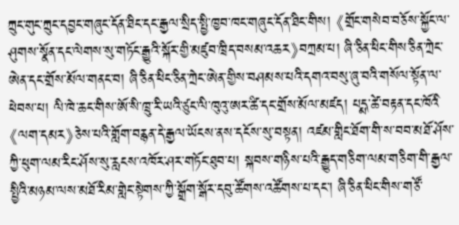ཀྲུང་གུང་ཀྲུང་དབྱང་གཞུང་དོན་ཐིང་དང་རྒྱལ་སྲིད་སྤྱི་ཁྱབ་ཁང་གཞུང་དོན་ཐིང་གིས། 《གྲོང་གསེབ་བཅོས་སྐྱོང་ལ་ཤུགས་སྣོན་དང་ལེགས་སུ་གཏོང་རྒྱུའི་སྐོར་གྱི་མཛུབ་ཁྲིད་བསམ་འཆར》བཀྲམ་པ། ཞི་ཅིན་ཕིང་གིས་ཅིན་ཀྲེང་ཨེན་དང་གྲོས་མོལ་གནང་བ། ཞི་ཅིན་ཕིང་ཅིན་ཀྲེང་ཨེན་གྱིས་བཤམས་པའི་དགའ་བསུ་ཞུ་བའི་གསོལ་སྟོན་ལ་ཕེབས་པ། ལི་ཁེ་ཆང་གིས་ཨོ་སི་ཁྲུ་རི་ཡའི་ཙུང་ལི་ཁུའུ་ཨར་ཚི་དང་གྲོས་མོལ་མཛད། པདྨ་ཚེ་བརྟན་དང་ཁོའི《ལག་དམར》ཅེས་པའི་གློག་བརྙན་དེ་རྒྱལ་ཡོངས་ནས་དངོས་སུ་བསྟན། འཛམ་གླིང་ཐོག་གི་ས་བབ་མཐོ་ཤོས་ཀྱི་ཕུག་ལམ་རིང་ཤོས་སུ་རླངས་འཁོར་ཤར་གཏོང་ཐུབ་པ། སྐབས་གཉིས་པའི་རྒྱུད་གཅིག་ལམ་གཅིག་གི་རྒྱལ་སྤྱིའི་མཉམ་ལས་མཐོ་རིམ་གླེང་སྟེགས་ཀྱི་སྒྲོག་སྒོར་དབུ་ཚོགས་འཚོགས་པ་དང་། ཞི་ཅིན་ཕིང་གིས་གཙོ་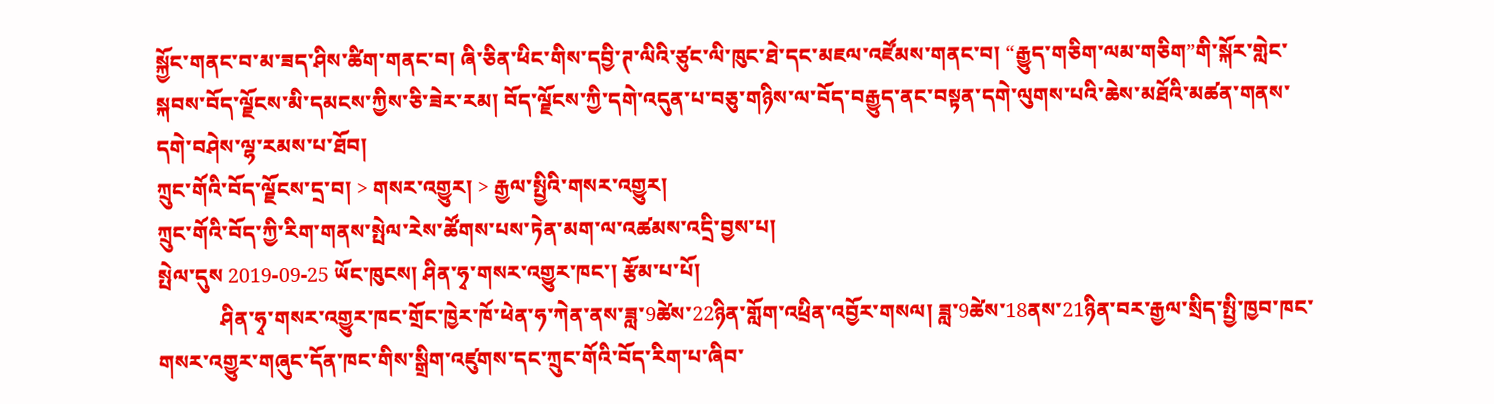སྐྱོང་གནང་བ་མ་ཟད་ཤིས་ཚིག་གནང་བ། ཞི་ཅིན་ཕིང་གིས་དབྱི་ཊ་ལིའི་ཙུང་ལི་ཁུང་ཐེ་དང་མཇལ་འཛོམས་གནང་བ། “རྒྱུད་གཅིག་ལམ་གཅིག”གི་སྐོར་གླེང་སྐབས་བོད་ལྗོངས་མི་དམངས་ཀྱིས་ཅི་ཟེར་རམ། བོད་ལྗོངས་ཀྱི་དགེ་འདུན་པ་བཅུ་གཉིས་ལ་བོད་བརྒྱུད་ནང་བསྟན་དགེ་ལུགས་པའི་ཆེས་མཐོའི་མཚན་གནས་དགེ་བཤེས་ལྷ་རམས་པ་ཐོབ།
ཀྲུང་གོའི་བོད་ལྗོངས་དྲ་བ། > གསར་འགྱུར། > རྒྱལ་སྤྱིའི་གསར་འགྱུར།
ཀྲུང་གོའི་བོད་ཀྱི་རིག་གནས་སྤེལ་རེས་ཚོགས་པས་ཏེན་མག་ལ་འཚམས་འདྲི་བྱས་པ།
སྤེལ་དུས 2019-09-25 ཡོང་ཁུངས། ཤིན་ཧྭ་གསར་འགྱུར་ཁང་། རྩོམ་པ་པོ།
            ཤིན་ཧྭ་གསར་འགྱུར་ཁང་གྲོང་ཁྱེར་ཁོ་ཕེན་ཧ་ཀེན་ནས་ཟླ་9ཚེས་22ཉིན་གློག་འཕྲིན་འབྱོར་གསལ། ཟླ་9ཚེས་18ནས་21ཉིན་བར་རྒྱལ་སྲིད་སྤྱི་ཁྱབ་ཁང་གསར་འགྱུར་གཞུང་དོན་ཁང་གིས་སྒྲིག་འཛུགས་དང་ཀྲུང་གོའི་བོད་རིག་པ་ཞིབ་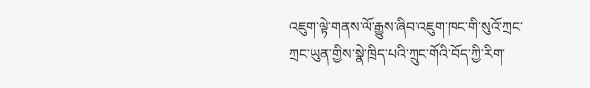འཇུག་ལྟེ་གནས་ལོ་རྒྱུས་ཞིབ་འཇུག་ཁང་གི་སུའོ་ཀྲང་ཀྲང་ཡུན་གྱིས་སྣེ་ཁྲིད་པའི་ཀྲུང་གོའི་བོད་ཀྱི་རིག་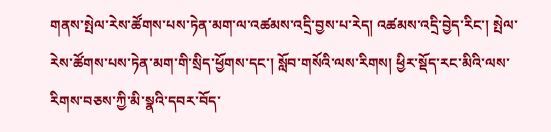གནས་སྤེལ་རེས་ཚོགས་པས་ཏེན་མག་ལ་འཚམས་འདྲི་བྱས་པ་རེད། འཚམས་འདྲི་བྱེད་རིང་། སྤེལ་རེས་ཚོགས་པས་ཏེན་མག་གི་སྲིད་ཕྱོགས་དང་། སློབ་གསོའི་ལས་རིགས། ཕྱིར་སྡོད་རང་མིའི་ལས་རིགས་བཅས་ཀྱི་མི་སྣའི་དབར་བོད་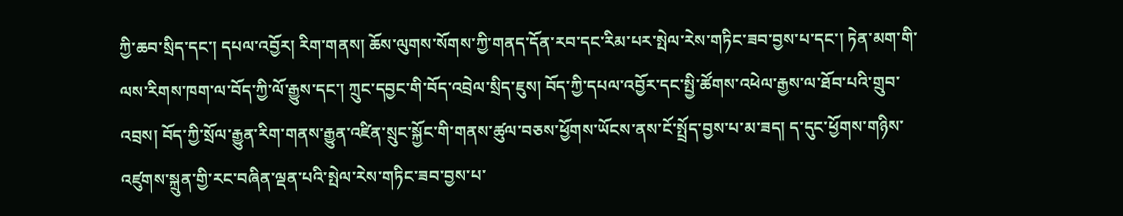ཀྱི་ཆབ་སྲིད་དང་། དཔལ་འབྱོར། རིག་གནས། ཆོས་ལུགས་སོགས་ཀྱི་གནད་དོན་རབ་དང་རིམ་པར་སྤེལ་རེས་གཏིང་ཟབ་བྱས་པ་དང་། ཏེན་མག་གི་ལས་རིགས་ཁག་ལ་བོད་ཀྱི་ལོ་རྒྱུས་དང་། ཀྲུང་དབྱང་གི་བོད་འབྲེལ་སྲིད་ཇུས། བོད་ཀྱི་དཔལ་འབྱོར་དང་སྤྱི་ཚོགས་འཕེལ་རྒྱས་ལ་ཐོབ་པའི་གྲུབ་འབྲས། བོད་ཀྱི་སྲོལ་རྒྱུན་རིག་གནས་རྒྱུན་འཛིན་སྲུང་སྐྱོང་གི་གནས་ཚུལ་བཅས་ཕྱོགས་ཡོངས་ནས་ངོ་སྤྲོད་བྱས་པ་མ་ཟད། ད་དུང་ཕྱོགས་གཉིས་འཛུགས་སྐྲུན་གྱི་རང་བཞིན་ལྡན་པའི་སྤེལ་རེས་གཏིང་ཟབ་བྱས་པ་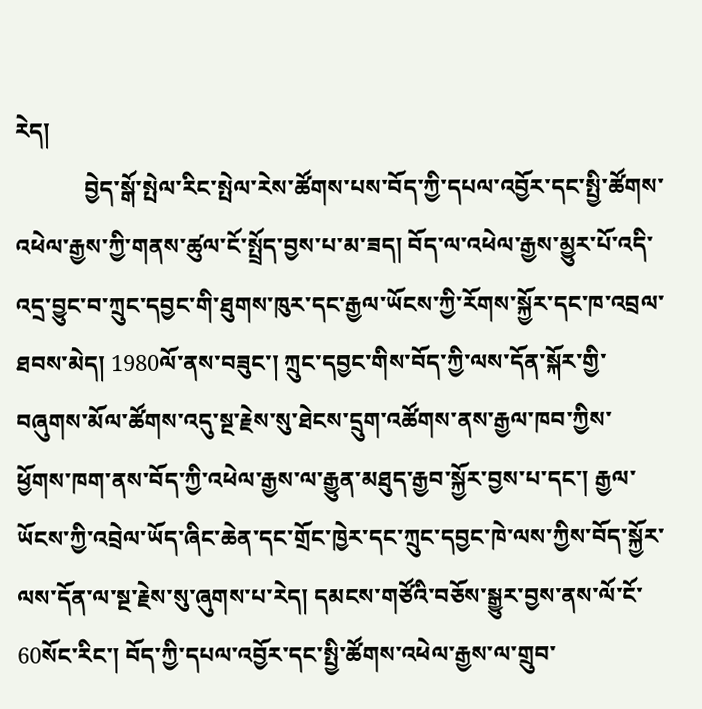རེད།
            བྱེད་སྒོ་སྤེལ་རིང་སྤེལ་རེས་ཚོགས་པས་བོད་ཀྱི་དཔལ་འབྱོར་དང་སྤྱི་ཚོགས་འཕེལ་རྒྱས་ཀྱི་གནས་ཚུལ་ངོ་སྤྲོད་བྱས་པ་མ་ཟད། བོད་ལ་འཕེལ་རྒྱས་མྱུར་པོ་འདི་འདྲ་བྱུང་བ་ཀྲུང་དབྱང་གི་ཐུགས་ཁུར་དང་རྒྱལ་ཡོངས་ཀྱི་རོགས་སྐྱོར་དང་ཁ་འབྲལ་ཐབས་མེད། 1980ལོ་ནས་བཟུང་། ཀྲུང་དབྱང་གིས་བོད་ཀྱི་ལས་དོན་སྐོར་གྱི་བཞུགས་མོལ་ཚོགས་འདུ་སྔ་རྗེས་སུ་ཐེངས་དྲུག་འཚོགས་ནས་རྒྱལ་ཁབ་ཀྱིས་ཕྱོགས་ཁག་ནས་བོད་ཀྱི་འཕེལ་རྒྱས་ལ་རྒྱུན་མཐུད་རྒྱབ་སྐྱོར་བྱས་པ་དང་། རྒྱལ་ཡོངས་ཀྱི་འབྲེལ་ཡོད་ཞིང་ཆེན་དང་གྲོང་ཁྱེར་དང་ཀྲུང་དབྱང་ཁེ་ལས་ཀྱིས་བོད་སྐྱོར་ལས་དོན་ལ་སྔ་རྗེས་སུ་ཞུགས་པ་རེད། དམངས་གཙོའི་བཅོས་སྒྱུར་བྱས་ནས་ལོ་ངོ་60སོང་རིང་། བོད་ཀྱི་དཔལ་འབྱོར་དང་སྤྱི་ཚོགས་འཕེལ་རྒྱས་ལ་གྲུབ་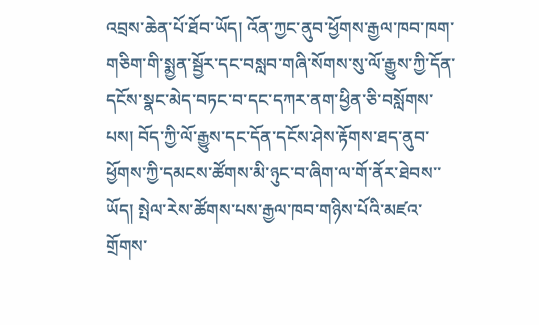འབྲས་ཆེན་པོ་ཐོབ་ཡོད། འོན་ཀྱང་ནུབ་ཕྱོགས་རྒྱལ་ཁབ་ཁག་གཅིག་གི་སྨྱན་སྦྱོར་དང་བསླབ་གཞི་སོགས་སུ་ལོ་རྒྱུས་ཀྱི་དོན་དངོས་སྣང་མེད་བཏང་བ་དང་དཀར་ནག་ཕྱིན་ཅི་བསློགས་པས། བོད་ཀྱི་ལོ་རྒྱུས་དང་དོན་དངོས་ཤེས་རྟོགས་ཐད་ནུབ་ཕྱོགས་ཀྱི་དམངས་ཚོགས་མི་ཉུང་བ་ཞིག་ལ་གོ་ནོར་ཐེབས་་ཡོད། སྤེལ་རེས་ཚོགས་པས་རྒྱལ་ཁབ་གཉིས་པོའི་མཛའ་གྲོགས་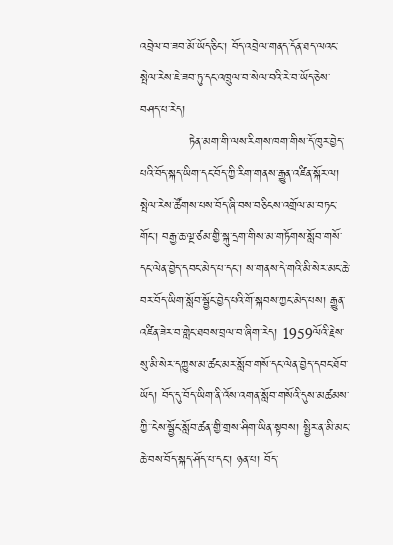འབྲེལ་བ་ཟབ་མོ་ཡོད་ཅིང་། བོད་འབྲེལ་གནད་དོན་ཐད་ལའང་སྤེལ་རེས་ཇེ་ཟབ་ཏུ་དང་འཁྲུལ་བ་སེལ་བའི་རེ་བ་ཡོད་ཅེས་བཤད་པ་རེད།
            ཏེན་མག་གི་ལས་རིགས་ཁག་གིས་དོ་ཁུར་བྱེད་པའི་བོད་སྐད་ཡིག་དང་བོད་ཀྱི་རིག་གནས་རྒྱུན་འཛིན་སྐོར་ལ། སྤེལ་རེས་ཚོགས་པས་བོད་ཞི་བས་བཅིངས་འགྲོལ་མ་བཏང་གོང་། བརྒྱ་ཆ་ལྔ་ཙམ་གྱི་སྐུ་དྲག་གིས་མ་གཏོགས་སློབ་གསོ་དང་ལེན་བྱེད་དབང་མེད་པ་དང་། ས་གནས་དེ་གའི་མི་སེར་མང་ཆེ་བར་བོད་ཡིག་སློབ་སྦྱོང་བྱེད་པའི་གོ་སྐབས་ཀྱང་མེད་པས། རྒྱུན་འཛིན་ཟེར་བ་གླེང་ཐབས་བྲལ་བ་ཞིག་རེད། 1959ལོའི་རྗེས་སུ་མི་སེར་དཀྱུས་མ་ཚང་མར་སློབ་གསོ་དང་ལེན་བྱེད་དབང་ཐོབ་ཡོད། བོད་དུ་བོད་ཡིག་ནི་འོས་འགན་སློབ་གསོའི་དུས་མཚམས་ཀྱི་་ངེས་སྦྱོང་སློབ་ཚན་གྱི་གྲས་ཤིག་ཡིན་སྟབས། སྤྱིར་ན་མི་མང་ཆེ་བས་བོད་སྐད་ཤོད་པ་དང་། ཉན་པ། བོད་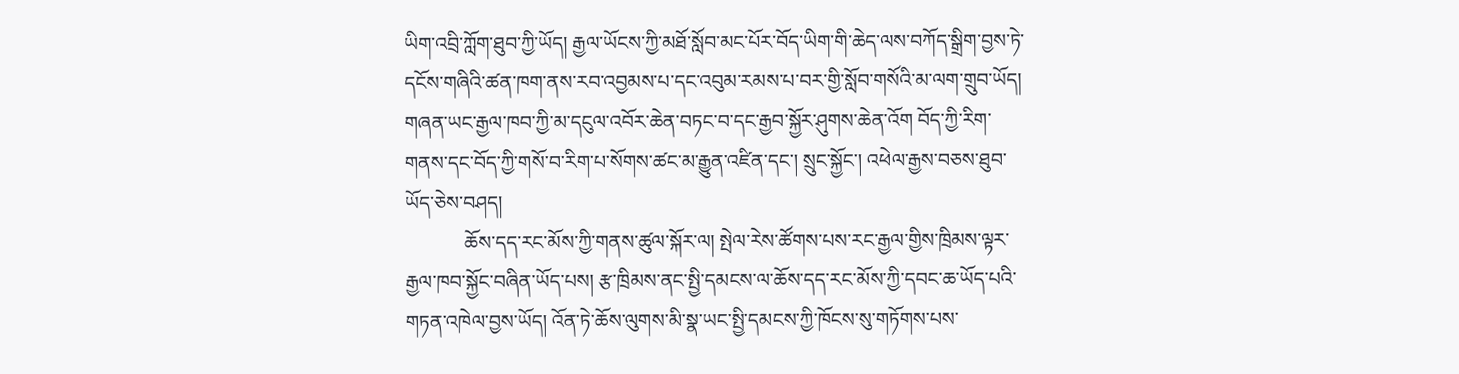ཡིག་འབྲི་ཀློག་ཐུབ་ཀྱི་ཡོད། རྒྱལ་ཡོངས་ཀྱི་མཐོ་སློབ་མང་པོར་བོད་ཡིག་གི་ཆེད་ལས་བཀོད་སྒྲིག་བྱས་ཏེ་དངོས་གཞིའི་ཚན་ཁག་ནས་རབ་འབྱམས་པ་དང་འབུམ་རམས་པ་བར་གྱི་སློབ་གསོའི་མ་ལག་གྲུབ་ཡོད། གཞན་ཡང་རྒྱལ་ཁབ་ཀྱི་མ་དངུལ་འབོར་ཆེན་བཏང་བ་དང་རྒྱབ་སྐྱོར་ཤུགས་ཆེན་འོག བོད་ཀྱི་རིག་གནས་དང་བོད་ཀྱི་གསོ་བ་རིག་པ་སོགས་ཚང་མ་རྒྱུན་འཛིན་དང་། སྲུང་སྐྱོང་། འཕེལ་རྒྱས་བཅས་ཐུབ་ཡོད་ཅེས་བཤད།
            ཆོས་དད་རང་མོས་ཀྱི་གནས་ཚུལ་སྐོར་ལ། སྤེལ་རེས་ཚོགས་པས་རང་རྒྱལ་གྱིས་ཁྲིམས་ལྟར་རྒྱལ་ཁབ་སྐྱོང་བཞིན་ཡོད་པས། རྩ་ཁྲིམས་ནང་སྤྱི་དམངས་ལ་ཆོས་དད་རང་མོས་ཀྱི་དབང་ཆ་ཡོད་པའི་གཏན་འཁེལ་བྱས་ཡོད། འོན་ཏེ་ཆོས་ལུགས་མི་སྣ་ཡང་སྤྱི་དམངས་ཀྱི་ཁོངས་སུ་གཏོགས་པས་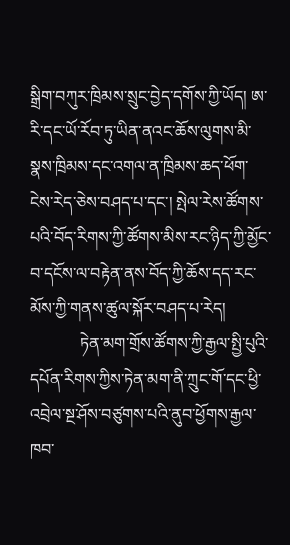སྒྲིག་བཀུར་ཁྲིམས་སྲུང་བྱེད་དགོས་ཀྱི་ཡོད། ཨ་རི་དང་ཡོ་རོབ་ཏུ་ཡིན་ནའང་ཆོས་ལུགས་མི་སྣས་ཁྲིམས་དང་འགལ་ན་ཁྲིམས་ཆད་ཕོག་ངེས་རེད་ཅེས་བཤད་པ་དང་། སྤེལ་རེས་ཚོགས་པའི་བོད་རིགས་ཀྱི་ཚོགས་མིས་རང་ཉིད་ཀྱི་མྱོང་བ་དངོས་ལ་བརྟེན་ནས་བོད་ཀྱི་ཆོས་དད་རང་མོས་ཀྱི་གནས་ཚུལ་སྐོར་བཤད་པ་རེད།
            ཏེན་མག་གྲོས་ཚོགས་ཀྱི་རྒྱལ་སྤྱི་པུའི་དཔོན་རིགས་ཀྱིས་ཏེན་མག་ནི་ཀྲུང་གོ་དང་ཕྱི་འབྲེལ་སྔ་ཤོས་བཙུགས་པའི་ནུབ་ཕྱོགས་རྒྱལ་ཁབ་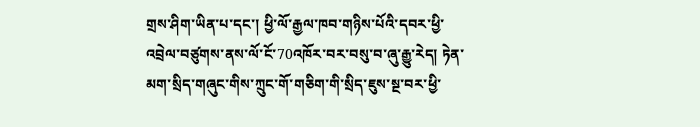གྲས་ཤིག་ཡིན་པ་དང་། ཕྱི་ལོ་རྒྱལ་ཁབ་གཉིས་པོའི་དབར་ཕྱི་འབྲེལ་བཙུགས་ནས་ལོ་ངོ་70འཁོར་བར་བསུ་བ་ཞུ་རྒྱུ་རེད། ཏེན་མག་སྲིད་གཞུང་གིས་ཀྲུང་གོ་གཅིག་གི་སྲིད་ཇུས་སྔ་བར་ཕྱི་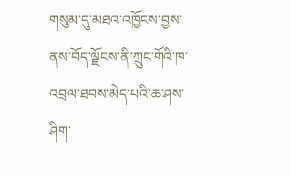གསུམ་དུ་མཐའ་འཁྱོངས་བྱས་ནས་བོད་ལྗོངས་ནི་ཀྲུང་གོའི་ཁ་འབྲལ་ཐབས་མེད་པའི་ཆ་ཤས་ཤིག་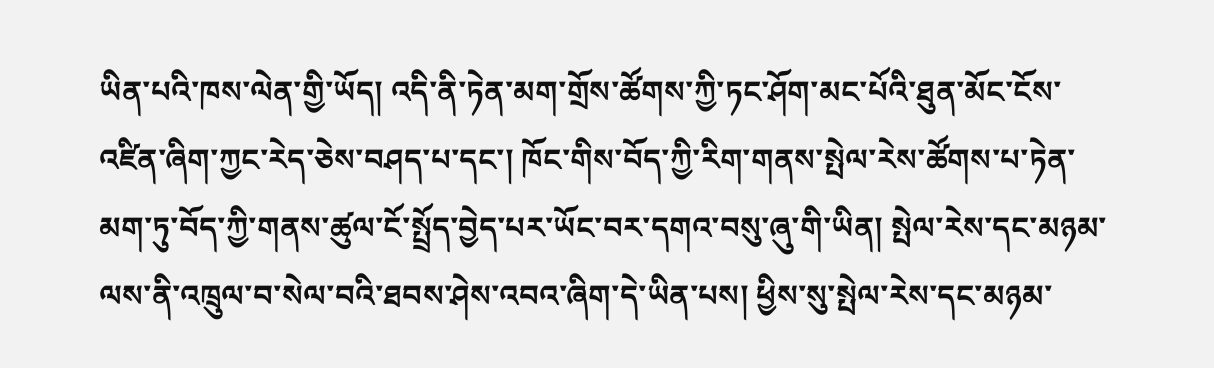ཡིན་པའི་ཁས་ལེན་གྱི་ཡོད། འདི་ནི་ཏེན་མག་གྲོས་ཚོགས་ཀྱི་ཏང་ཤོག་མང་པོའི་ཐུན་མོང་ངོས་འཛིན་ཞིག་ཀྱང་རེད་ཅེས་བཤད་པ་དང་། ཁོང་གིས་བོད་ཀྱི་རིག་གནས་སྤེལ་རེས་ཚོགས་པ་ཏེན་མག་ཏུ་བོད་ཀྱི་གནས་ཚུལ་ངོ་སྤྲོད་བྱེད་པར་ཡོང་བར་དགའ་བསུ་ཞུ་གི་ཡིན། སྤེལ་རེས་དང་མཉམ་ལས་ནི་འཁྲུལ་བ་སེལ་བའི་ཐབས་ཤེས་འབའ་ཞིག་དེ་ཡིན་པས། ཕྱིས་སུ་སྤེལ་རེས་དང་མཉམ་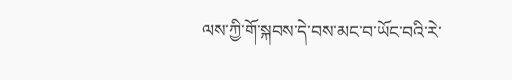ལས་ཀྱི་གོ་སྐབས་དེ་བས་མང་བ་ཡོང་བའི་རེ་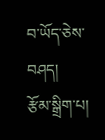བ་ཡོད་ཅེས་བཤད།
རྩོམ་སྒྲིག་པ།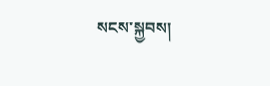སངས་སྐྱབས།